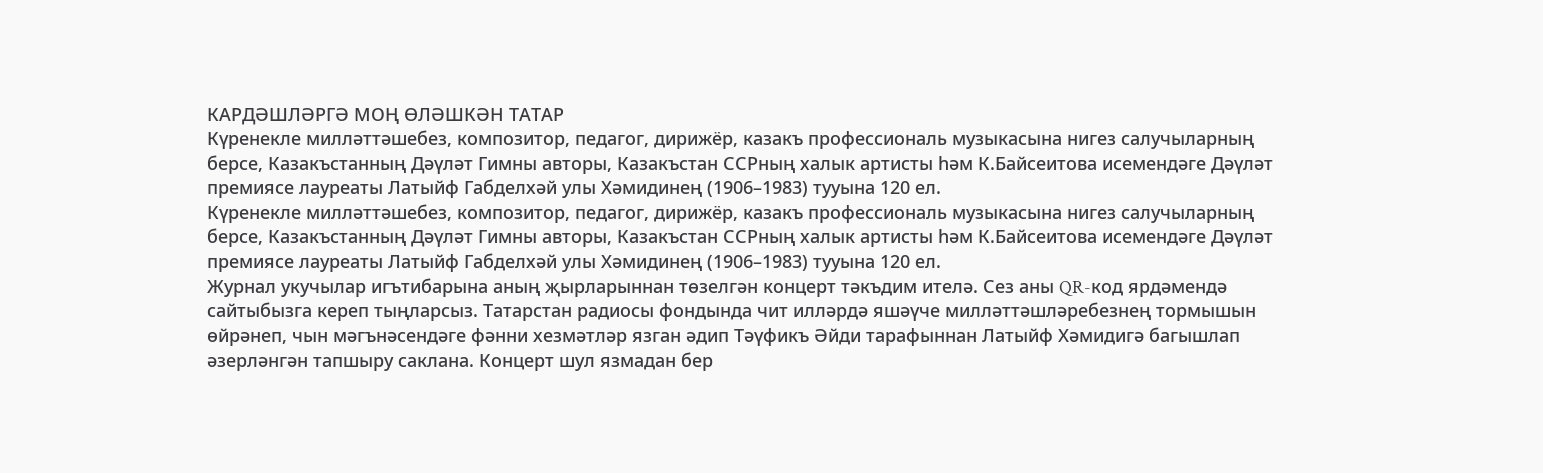КАРДӘШЛӘРГӘ МОҢ ӨЛӘШКӘН ТАТАР
Күренекле милләттәшебез, композитор, педагог, дирижёр, казакъ профессиональ музыкасына нигез салучыларның берсе, Казакъстанның Дәүләт Гимны авторы, Казакъстан ССРның халык артисты һәм К.Байсеитова исемендәге Дәүләт премиясе лауреаты Латыйф Габделхәй улы Хәмидинең (1906–1983) тууына 120 ел.
Күренекле милләттәшебез, композитор, педагог, дирижёр, казакъ профессиональ музыкасына нигез салучыларның берсе, Казакъстанның Дәүләт Гимны авторы, Казакъстан ССРның халык артисты һәм К.Байсеитова исемендәге Дәүләт премиясе лауреаты Латыйф Габделхәй улы Хәмидинең (1906–1983) тууына 120 ел.
Журнал укучылар игътибарына аның җырларыннан төзелгән концерт тәкъдим ителә. Сез аны QR-код ярдәмендә сайтыбызга кереп тыңларсыз. Татарстан радиосы фондында чит илләрдә яшәүче милләттәшләребезнең тормышын өйрәнеп, чын мәгънәсендәге фәнни хезмәтләр язган әдип Тәүфикъ Әйди тарафыннан Латыйф Хәмидигә багышлап әзерләнгән тапшыру саклана. Концерт шул язмадан бер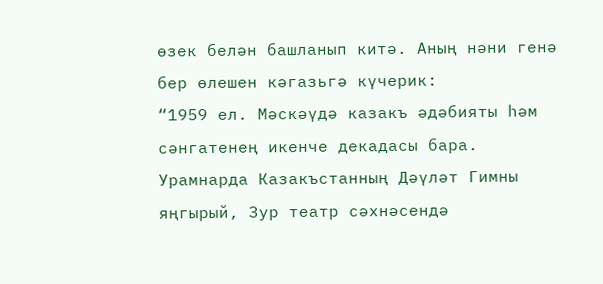өзек белән башланып китә. Аның нәни генә бер өлешен кәгазьгә күчерик:
“1959 ел. Мәскәүдә казакъ әдәбияты һәм сәнгатенең икенче декадасы бара. Урамнарда Казакъстанның Дәүләт Гимны яңгырый, Зур театр сәхнәсендә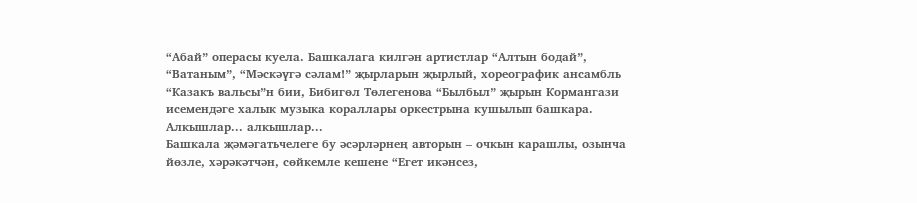“Абай” операсы куела. Башкалага килгән артистлар “Алтын бодай”, “Ватаным”, “Мәскәүгә сәлам!” җырларын җырлый, хореографик ансамбль “Казакъ вальсы”н бии, Бибигөл Төлегенова “Былбыл” җырын Кормангази исемендәге халык музыка кораллары оркестрына кушылып башкара. Алкышлар... алкышлар...
Башкала җәмәгатьчелеге бу әсәрләрнең авторын – очкын карашлы, озынча йөзле, хәрәкәтчән, сөйкемле кешене “Егет икәнсез,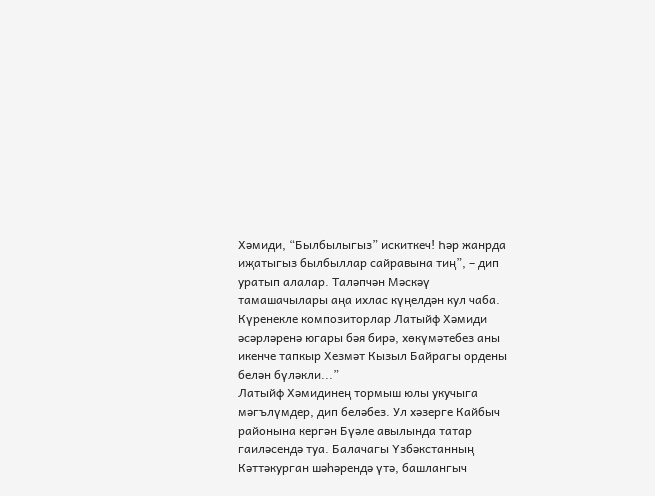Хәмиди, “Былбылыгыз” искиткеч! Һәр жанрда иҗатыгыз былбыллар сайравына тиң”, – дип уратып алалар. Таләпчән Мәскәү тамашачылары аңа ихлас күңелдән кул чаба. Күренекле композиторлар Латыйф Хәмиди әсәрләренә югары бәя бирә, хөкүмәтебез аны икенче тапкыр Хезмәт Кызыл Байрагы ордены белән бүләкли...”
Латыйф Хәмидинең тормыш юлы укучыга мәгълүмдер, дип беләбез. Ул хәзерге Кайбыч районына кергән Бүәле авылында татар гаиләсендә туа. Балачагы Үзбәкстанның Кәттәкурган шәһәрендә үтә, башлангыч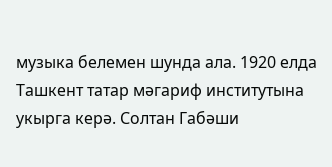музыка белемен шунда ала. 1920 елда Ташкент татар мәгариф институтына укырга керә. Солтан Габәши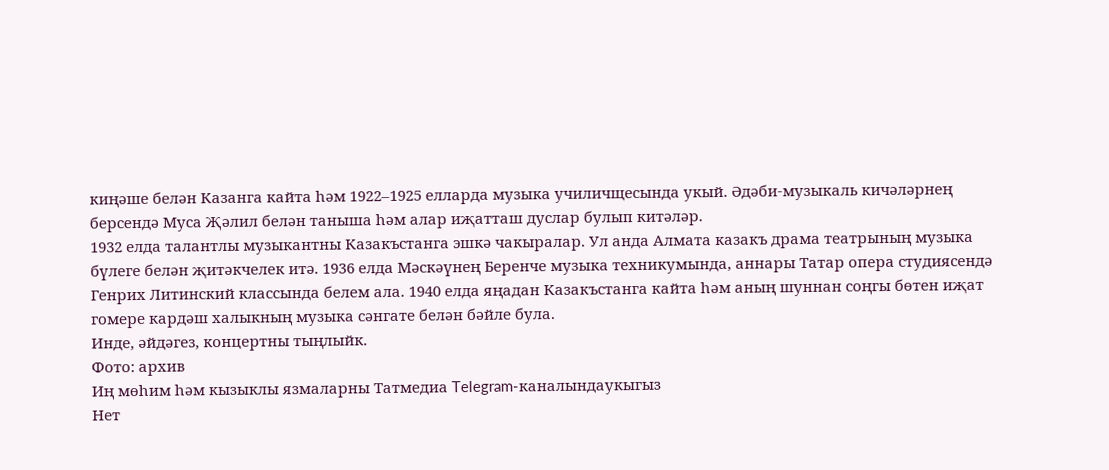киңәше белән Казанга кайта һәм 1922–1925 елларда музыка училичщесында укый. Әдәби-музыкаль кичәләрнең берсендә Муса Җәлил белән таныша һәм алар иҗатташ дуслар булып китәләр.
1932 елда талантлы музыкантны Казакъстанга эшкә чакыралар. Ул анда Алмата казакъ драма театрының музыка бүлеге белән җитәкчелек итә. 1936 елда Мәскәүнең Беренче музыка техникумында, аннары Татар опера студиясендә Генрих Литинский классында белем ала. 1940 елда яңадан Казакъстанга кайта һәм аның шуннан соңгы бөтен иҗат гомере кардәш халыкның музыка сәнгате белән бәйле була.
Инде, әйдәгез, концертны тыңлыйк.
Фото: архив
Иң мөһим һәм кызыклы язмаларны Татмедиа Telegram-каналындаукыгыз
Нет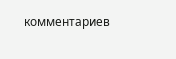комментариев